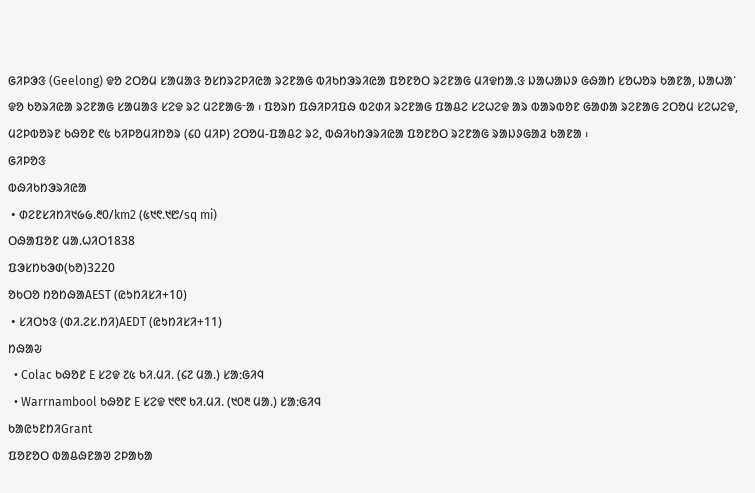ᱜᱤᱞᱳᱝ (Geelong) ᱫᱚ ᱮᱛᱚᱢ ᱥᱟᱢᱟᱝ ᱚᱥᱴᱨᱮᱞᱤᱭᱟ ᱨᱮᱱᱟᱜ ᱵᱤᱠᱴᱳᱨᱤᱭᱟ ᱯᱚᱱᱚᱛ ᱨᱮᱱᱟᱜ ᱢᱤᱫᱴᱟᱹᱝ ᱡᱟᱦᱟᱡᱽ ᱜᱷᱟᱴ ᱥᱚᱦᱚᱨ ᱠᱟᱱᱟ, ᱡᱟᱦᱟᱸ ᱫᱚ ᱠᱚᱨᱤᱭᱟ ᱨᱮᱱᱟᱜ ᱥᱟᱢᱟᱝ ᱥᱮᱫ ᱨᱮ ᱢᱮᱱᱟᱜᱼᱟ ᱾ ᱯᱚᱨᱴ ᱯᱷᱤᱞᱤᱯᱷ ᱵᱮᱰᱤ ᱨᱮᱱᱟᱜ ᱯᱟᱪᱮ ᱥᱮᱦᱮᱫ ᱟᱨ ᱵᱟᱨᱵᱚᱱ ᱜᱟᱰᱟ ᱨᱮᱱᱟᱜ ᱮᱛᱚᱢ ᱥᱮᱦᱮᱫ, ᱢᱮᱞᱵᱚᱨᱱ ᱠᱷᱚᱱ ᱖᱕ ᱠᱤᱞᱚᱢᱤᱴᱚᱨ (᱔᱐ ᱢᱤᱞ) ᱮᱛᱚᱢ-ᱯᱟᱪᱮ ᱨᱮ, ᱵᱷᱤᱠᱴᱳᱨᱤᱭᱟ ᱯᱚᱱᱚᱛ ᱨᱮᱱᱟᱜ ᱨᱟᱡᱽᱜᱟᱲ ᱠᱟᱱᱟ ᱾
ᱜᱤᱞᱚᱝ
ᱵᱷᱤᱠᱴᱳᱨᱤᱭᱟ
 • ᱰᱮᱱᱥᱤᱴᱤ᱑᱙᱙.᱓0/km2 (᱕᱑᱖.᱑᱘/sq mi)
ᱛᱷᱟᱯᱚᱱ ᱢᱟᱹᱦᱤᱛ1838
ᱯᱳᱥᱴᱠᱳᱰ(ᱠᱚ)3220
ᱚᱠᱛᱚ ᱴᱚᱴᱷᱟAEST (ᱭᱩᱴᱤᱥᱤ+10)
 • ᱥᱤᱛᱩᱝ (ᱰᱤ.ᱮᱥ.ᱴᱤ)AEDT (ᱭᱩᱴᱤᱥᱤ+11)
ᱴᱷᱟᱶ
  • Colac ᱠᱷᱚᱱ E ᱥᱮᱫ ᱗᱕ ᱠᱤ.ᱢᱤ. (᱔᱗ ᱢᱟ.) ᱥᱟᱺᱜᱤᱧ
  • Warrnambool ᱠᱷᱚᱱ E ᱥᱮᱫ ᱑᱖᱖ ᱠᱤ.ᱢᱤ. (᱑᱐᱓ ᱢᱟ.) ᱥᱟᱺᱜᱤᱧ
ᱠᱟᱭᱩᱱᱴᱤGrant
ᱯᱚᱱᱚᱛ ᱵᱟᱪᱷᱱᱟᱣ ᱮᱞᱟᱠᱟ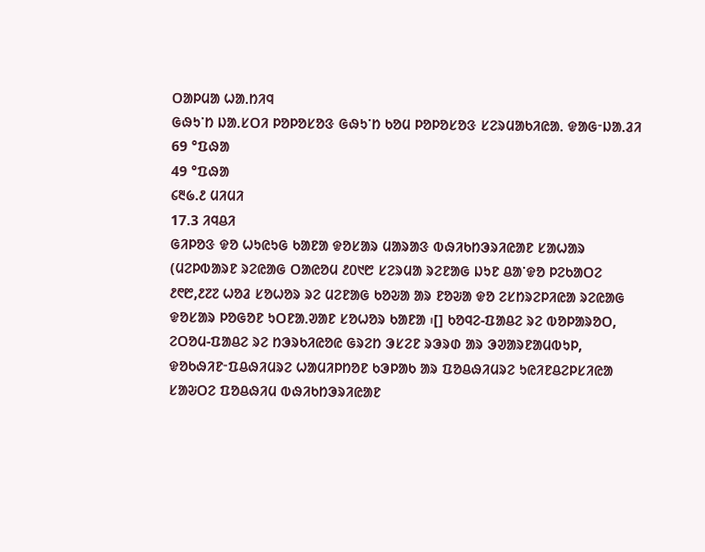ᱛᱟᱞᱢᱟ ᱦᱟᱹᱴᱤᱧ
ᱜᱷᱩᱸᱴ ᱡᱟᱹᱥᱛᱤ ᱞᱚᱞᱚᱥᱚᱝ ᱜᱷᱩᱸᱴ ᱠᱚᱢ ᱞᱚᱞᱚᱥᱚᱝ ᱥᱮᱨᱢᱟᱠᱤᱭᱟᱹ ᱫᱟᱜᱼᱡᱟᱹᱲᱤ
69 °ᱯᱷᱟ
49 °ᱯᱷᱟ
᱔᱓᱙.᱒ ᱢᱤᱢᱤ
17.3 ᱤᱧᱪᱤ
ᱜᱤᱞᱚᱝ ᱫᱚ ᱦᱩᱭᱩᱜ ᱠᱟᱱᱟ ᱫᱚᱥᱟᱨ ᱢᱟᱨᱟᱝ ᱵᱷᱤᱠᱴᱳᱨᱤᱭᱟᱱ ᱥᱟᱦᱟᱨ (ᱢᱮᱞᱵᱟᱨᱱ ᱨᱮᱭᱟᱜ ᱛᱟᱭᱚᱢ ᱒᱐᱑᱘ ᱥᱮᱨᱢᱟ ᱨᱮᱱᱟᱜ ᱡᱩᱱ ᱪᱟᱸᱫᱚ ᱞᱮᱠᱟᱛᱮ ᱒᱖᱘,᱒᱗᱗ ᱦᱚᱲ ᱥᱚᱦᱚᱨ ᱨᱮ ᱢᱮᱱᱟᱜ ᱠᱚᱶᱟ ᱟᱨ ᱱᱚᱶᱟ ᱫᱚ ᱮᱥᱴᱨᱮᱞᱤᱭᱟ ᱨᱮᱭᱟᱜ ᱫᱚᱥᱟᱨ ᱞᱚᱜᱚᱱ ᱩᱛᱱᱟᱹᱣᱟᱱ ᱥᱚᱦᱚᱨ ᱠᱟᱱᱟ ᱾[] ᱠᱚᱧᱮ-ᱯᱟᱪᱮ ᱨᱮ ᱵᱚᱞᱟᱨᱚᱛ, ᱮᱛᱚᱢ-ᱯᱟᱪᱮ ᱨᱮ ᱴᱳᱨᱠᱤᱭᱚᱭ ᱜᱨᱮᱴ ᱳᱥᱮᱱ ᱨᱳᱨᱰ ᱟᱨ ᱳᱣᱟᱨᱱᱟᱢᱵᱩᱞ, ᱫᱚᱠᱷᱤᱱᱼᱯᱪᱷᱤᱢᱨᱮ ᱦᱟᱢᱤᱞᱴᱚᱱ ᱠᱳᱞᱟᱠ ᱟᱨ ᱯᱚᱪᱷᱤᱢᱨᱮ ᱩᱭᱤᱱᱪᱮᱞᱥᱤᱭᱟ ᱥᱟᱶᱛᱮ ᱯᱚᱪᱷᱤᱢ ᱵᱷᱤᱠᱴᱳᱨᱤᱭᱟᱱ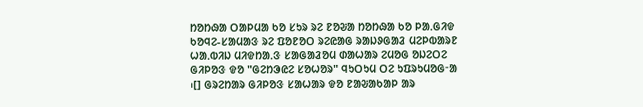ᱴᱚᱴᱷᱟ ᱛᱟᱞᱢᱟ ᱠᱚ ᱥᱩᱨ ᱨᱮ ᱱᱚᱶᱟ ᱴᱚᱴᱷᱟ ᱠᱚ ᱞᱟᱹᱜᱤᱫ ᱠᱚᱧᱮ-ᱥᱟᱢᱟᱝ ᱨᱮ ᱯᱚᱱᱚᱛ ᱨᱮᱭᱟᱜ ᱨᱟᱡᱽᱜᱟᱲ ᱢᱮᱞᱵᱟᱨᱱ ᱦᱟᱹᱵᱤᱡ ᱢᱤᱫᱴᱟᱹᱝ ᱥᱟᱜᱟᱲᱚᱢ ᱰᱟᱦᱟᱨ ᱮᱢᱚᱜ ᱚᱡᱮᱛᱮ ᱜᱤᱞᱚᱝ ᱫᱚ "ᱜᱮᱴᱳᱭᱮ ᱥᱚᱦᱚᱨ" ᱧᱩᱛᱩᱢ ᱛᱮ ᱩᱯᱨᱩᱢᱚᱜᱼᱟ ᱾[] ᱜᱨᱮᱴᱟᱨ ᱜᱤᱞᱚᱝ ᱥᱟᱦᱟᱨ ᱫᱚ ᱱᱟᱶᱟᱠᱟᱞ ᱟᱨ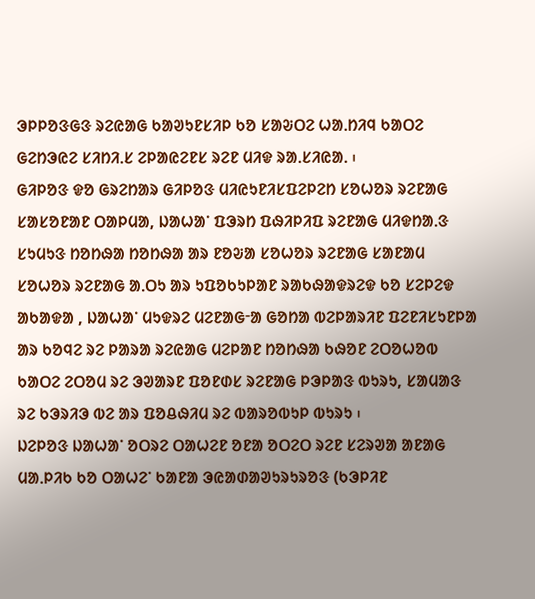ᱳᱞᱞᱚᱝᱜᱝ ᱨᱮᱭᱟᱜ ᱠᱟᱣᱩᱱᱥᱤᱞ ᱠᱚ ᱥᱟᱶᱛᱮ ᱦᱟᱹᱴᱤᱧ ᱠᱟᱛᱮ ᱜᱮᱴᱳᱭᱮ ᱥᱤᱴᱤᱹᱥ ᱮᱞᱟᱭᱮᱱᱥ ᱨᱮᱱ ᱢᱤᱫ ᱨᱟᱹᱥᱤᱭᱟᱹ ᱾
ᱜᱤᱞᱚᱝ ᱫᱚ ᱜᱨᱮᱴᱟᱨ ᱜᱤᱞᱚᱝ ᱢᱤᱭᱩᱱᱤᱥᱯᱮᱞᱮᱴ ᱥᱚᱦᱚᱨ ᱨᱮᱱᱟᱜ ᱥᱟᱥᱚᱱᱟᱱ ᱛᱟᱞᱢᱟ, ᱡᱟᱦᱟᱸ ᱯᱳᱨᱴ ᱯᱷᱤᱞᱤᱯ ᱨᱮᱱᱟᱜ ᱢᱤᱫᱴᱟᱹᱝ ᱥᱩᱢᱩᱝ ᱴᱚᱴᱷᱟ ᱴᱚᱴᱷᱟ ᱟᱨ ᱱᱚᱶᱟ ᱥᱚᱦᱚᱨ ᱨᱮᱱᱟᱜ ᱥᱟᱱᱟᱢ ᱥᱚᱦᱚᱨ ᱨᱮᱱᱟᱜ ᱟᱹᱛᱩ ᱟᱨ ᱩᱯᱚᱠᱩᱞᱟᱱ ᱨᱟᱠᱷᱟᱫᱨᱮᱫ ᱠᱚ ᱥᱮᱞᱮᱫ ᱟᱠᱟᱫᱟ , ᱡᱟᱦᱟᱸ ᱢᱩᱫᱨᱮ ᱢᱮᱱᱟᱜᱼᱟ ᱜᱚᱴᱟ ᱵᱮᱞᱟᱨᱤᱱ ᱯᱮᱱᱤᱥᱩᱱᱞᱟ ᱟᱨ ᱠᱚᱧᱮ ᱨᱮ ᱞᱟᱨᱟ ᱨᱮᱭᱟᱜ ᱢᱮᱞᱟᱱ ᱴᱚᱴᱷᱟ ᱠᱷᱚᱱ ᱮᱛᱚᱦᱚᱵ ᱠᱟᱛᱮ ᱮᱛᱚᱢ ᱨᱮ ᱳᱣᱟᱨᱱ ᱯᱚᱱᱰᱥ ᱨᱮᱱᱟᱜ ᱞᱳᱞᱟᱝ ᱵᱩᱨᱩ, ᱥᱟᱢᱟᱝ ᱨᱮ ᱠᱳᱨᱤᱳ ᱵᱮ ᱟᱨ ᱯᱚᱪᱷᱤᱢ ᱨᱮ ᱵᱟᱨᱚᱵᱩᱞ ᱵᱩᱨᱩ ᱾
ᱡᱮᱞᱚᱝ ᱡᱟᱦᱟᱸ ᱚᱛᱨᱮ ᱛᱟᱦᱮᱱ ᱚᱱᱟ ᱚᱛᱮᱛ ᱨᱮᱱ ᱥᱮᱨᱣᱟ ᱟᱱᱟᱜ ᱢᱟᱹᱞᱤᱠ ᱠᱚ ᱛᱟᱦᱮᱸ ᱠᱟᱱᱟ ᱳᱭᱟᱰᱟᱣᱩᱨᱩᱨᱚᱝ (ᱠᱳᱞᱤᱱ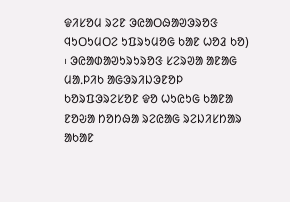ᱫᱤᱥᱚᱢ ᱨᱮᱱ ᱳᱭᱟᱛᱷᱟᱣᱳᱨᱚᱝ ᱧᱩᱛᱩᱢᱛᱮ ᱩᱯᱨᱩᱢᱚᱜ ᱠᱟᱱ ᱦᱚᱲ ᱠᱚ) ᱾ ᱳᱭᱟᱰᱟᱣᱩᱨᱩᱨᱚᱝ ᱥᱮᱨᱣᱟ ᱟᱱᱟᱜ ᱢᱟᱹᱞᱤᱠ ᱟᱜᱳᱨᱤᱡᱳᱱᱚᱞ ᱠᱚᱨᱯᱳᱨᱮᱥᱚᱱ ᱫᱚ ᱦᱩᱭᱩᱜ ᱠᱟᱱᱟ ᱱᱚᱶᱟ ᱴᱚᱴᱷᱟ ᱨᱮᱭᱟᱜ ᱨᱮᱡᱤᱥᱴᱟᱨ ᱟᱠᱟᱱ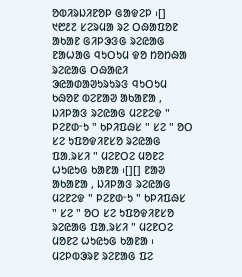ᱚᱵᱤᱨᱡᱤᱱᱚᱞ ᱜᱟᱫᱮᱞ ᱾[] ᱑᱘᱒᱗ ᱥᱮᱨᱢᱟ ᱨᱮ ᱛᱷᱟᱯᱚᱱ ᱟᱠᱟᱱ ᱜᱤᱞᱳᱝᱜ ᱨᱮᱭᱟᱜ ᱱᱟᱦᱟᱜ ᱧᱩᱛᱩᱢ ᱫᱚ ᱴᱚᱴᱷᱟ ᱨᱮᱭᱟᱜ ᱛᱷᱟᱭᱤ ᱳᱭᱟᱰᱟᱣᱩᱨᱩᱨᱝ ᱧᱩᱛᱩᱢ ᱠᱷᱚᱱ ᱵᱮᱱᱟᱣ ᱟᱠᱟᱱᱟ , ᱡᱤᱞᱟᱝ ᱨᱮᱭᱟᱜ ᱢᱮᱱᱮᱫ " ᱞᱮᱱᱰᱼᱩ " ᱠᱞᱤᱯᱷᱥ " ᱥᱮ " ᱚᱛ ᱥᱮ ᱩᱯᱚᱫᱤᱱᱥᱚ ᱨᱮᱭᱟᱜ ᱯᱟᱹᱨᱥᱤ " ᱢᱮᱱᱛᱮ ᱢᱚᱱᱮ ᱦᱩᱭᱩᱜ ᱠᱟᱱᱟ ᱾[][] ᱱᱟᱣ ᱟᱠᱟᱱᱟ , ᱡᱤᱞᱟᱝ ᱨᱮᱭᱟᱜ ᱢᱮᱱᱮᱫ " ᱞᱮᱱᱰᱼᱩ " ᱠᱞᱤᱯᱷᱥ " ᱥᱮ " ᱚᱛ ᱥᱮ ᱩᱯᱚᱫᱤᱱᱥᱚ ᱨᱮᱭᱟᱜ ᱯᱟᱹᱨᱥᱤ " ᱢᱮᱱᱛᱮ ᱢᱚᱱᱮ ᱦᱩᱭᱩᱜ ᱠᱟᱱᱟ ᱾ ᱢᱮᱞᱵᱳᱨᱱ ᱨᱮᱱᱟᱜ ᱯᱮ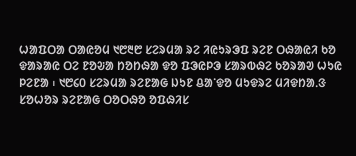ᱦᱟᱯᱛᱟ ᱛᱟᱭᱚᱢ ᱑᱘᱓᱘ ᱥᱮᱨᱢᱟ ᱨᱮ ᱤᱭᱩᱨᱳᱯ ᱨᱮᱱ ᱛᱷᱟᱭᱤ ᱠᱚ ᱫᱟᱨᱟᱭ ᱛᱮ ᱱᱚᱶᱟ ᱴᱚᱴᱷᱟ ᱫᱚ ᱯᱳᱭᱞᱳ ᱥᱟᱨᱵᱷᱮ ᱠᱚᱨᱟᱣ ᱦᱩᱭ ᱞᱮᱱᱟ ᱾ ᱑᱘᱔᱐ ᱥᱮᱨᱢᱟ ᱨᱮᱱᱟᱜ ᱡᱩᱱ ᱪᱟᱸᱫᱚ ᱢᱩᱫᱨᱮ ᱢᱤᱫᱴᱟᱹᱝ ᱥᱚᱦᱚᱨ ᱨᱮᱱᱟᱜ ᱛᱚᱛᱷᱚ ᱚᱯᱷᱤᱥ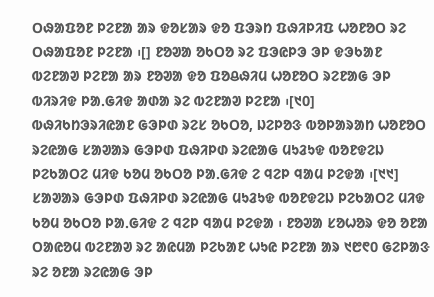ᱛᱷᱟᱯᱚᱱ ᱞᱮᱱᱟ ᱟᱨ ᱫᱚᱥᱟᱨ ᱫᱚ ᱯᱳᱨᱴ ᱯᱷᱤᱞᱤᱯ ᱦᱚᱱᱚᱛ ᱨᱮ ᱛᱷᱟᱯᱚᱱ ᱞᱮᱱᱟ ᱾[] ᱱᱚᱣᱟ ᱚᱠᱛᱚ ᱨᱮ ᱯᱳᱭᱞᱳ ᱳᱞ ᱫᱳᱠᱟᱱ ᱵᱮᱱᱟᱣ ᱞᱮᱱᱟ ᱟᱨ ᱱᱚᱣᱟ ᱫᱚ ᱯᱚᱪᱷᱤᱢ ᱦᱚᱱᱚᱛ ᱨᱮᱱᱟᱜ ᱳᱞ ᱵᱤᱨᱤᱫ ᱞᱟᱹᱜᱤᱫ ᱟᱰᱟ ᱨᱮ ᱵᱮᱱᱟᱣ ᱞᱮᱱᱟ ᱾[᱑᱐]
ᱵᱷᱤᱠᱴᱳᱨᱤᱭᱟᱱ ᱜᱳᱞᱰ ᱨᱮᱥ ᱚᱠᱛᱚ, ᱡᱮᱞᱚᱝ ᱵᱚᱞᱟᱨᱟᱴ ᱦᱚᱱᱚᱛ ᱨᱮᱭᱟᱜ ᱥᱟᱣᱟᱨ ᱜᱳᱞᱰ ᱯᱷᱤᱞᱰ ᱨᱮᱭᱟᱜ ᱢᱩᱲᱩᱫ ᱵᱚᱱᱫᱮᱡ ᱞᱮᱠᱟᱛᱮ ᱢᱤᱫ ᱠᱚᱢ ᱚᱠᱛᱚ ᱞᱟᱹᱜᱤᱫ ᱮ ᱧᱮᱞ ᱧᱟᱢ ᱞᱮᱫᱟ ᱾[᱑᱑] ᱥᱟᱣᱟᱨ ᱜᱳᱞᱰ ᱯᱷᱤᱞᱰ ᱨᱮᱭᱟᱜ ᱢᱩᱲᱩᱫ ᱵᱚᱱᱫᱮᱡ ᱞᱮᱠᱟᱛᱮ ᱢᱤᱫ ᱠᱚᱢ ᱚᱠᱛᱚ ᱞᱟᱹᱜᱤᱫ ᱮ ᱧᱮᱞ ᱧᱟᱢ ᱞᱮᱫᱟ ᱾ ᱱᱚᱣᱟ ᱥᱚᱦᱚᱨ ᱫᱚ ᱚᱱᱟ ᱛᱟᱭᱚᱢ ᱵᱮᱱᱟᱣ ᱨᱮ ᱟᱭᱢᱟ ᱞᱮᱠᱟᱱ ᱦᱩᱭ ᱞᱮᱱᱟ ᱟᱨ ᱑᱘᱖᱐ ᱜᱮᱞᱟᱝ ᱨᱮ ᱚᱱᱟ ᱨᱮᱭᱟᱜ ᱳᱞ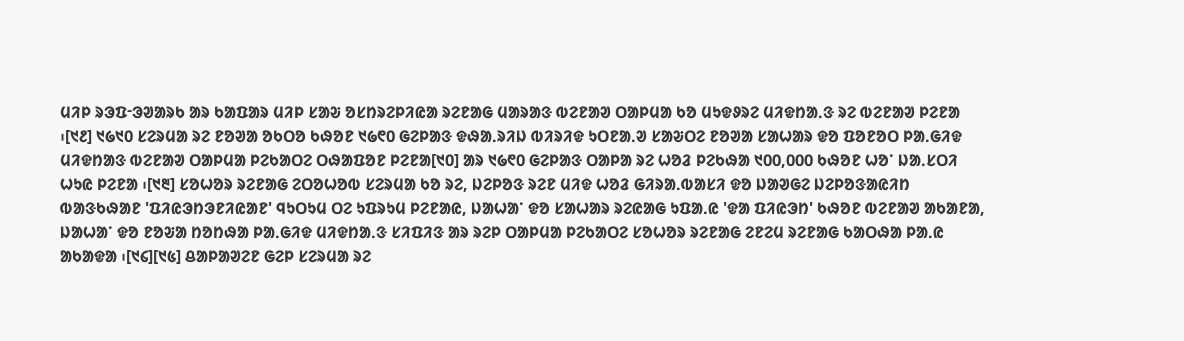ᱢᱤᱞ ᱨᱳᱯᱼᱳᱣᱟᱨᱠ ᱟᱨ ᱠᱟᱯᱟᱨ ᱢᱤᱞ ᱥᱟᱶ ᱚᱥᱴᱨᱮᱞᱤᱭᱟ ᱨᱮᱱᱟᱜ ᱢᱟᱨᱟᱝ ᱵᱮᱱᱟᱣ ᱛᱟᱞᱢᱟ ᱠᱚ ᱢᱩᱫᱽᱨᱮ ᱢᱤᱫᱴᱟᱹᱝ ᱨᱮ ᱵᱮᱱᱟᱣ ᱞᱮᱱᱟ ᱾[᱑᱒] ᱑᱙᱑᱐ ᱥᱮᱨᱢᱟ ᱨᱮ ᱱᱚᱣᱟ ᱚᱠᱛᱚ ᱠᱷᱚᱱ ᱑᱙᱖᱐ ᱜᱮᱞᱟᱝ ᱫᱷᱟᱹᱨᱤᱡ ᱵᱤᱨᱤᱫ ᱩᱛᱱᱟᱹᱣ ᱥᱟᱶᱛᱮ ᱱᱚᱣᱟ ᱥᱟᱦᱟᱨ ᱫᱚ ᱯᱚᱱᱚᱛ ᱞᱟᱹᱜᱤᱫ ᱢᱤᱫᱴᱟᱝ ᱵᱮᱱᱟᱣ ᱛᱟᱞᱢᱟ ᱞᱮᱠᱟᱛᱮ ᱛᱷᱟᱯᱚᱱ ᱞᱮᱱᱟ[᱑᱐] ᱟᱨ ᱑᱙᱖᱐ ᱜᱮᱞᱟᱝ ᱛᱟᱞᱟ ᱨᱮ ᱦᱚᱲ ᱞᱮᱠᱷᱟ ᱑᱐᱐,᱐᱐᱐ ᱠᱷᱚᱱ ᱦᱚᱸ ᱡᱟᱹᱥᱛᱤ ᱦᱩᱭ ᱞᱮᱱᱟ ᱾[᱑᱓] ᱥᱚᱦᱚᱨ ᱨᱮᱱᱟᱜ ᱮᱛᱚᱦᱚᱵ ᱥᱮᱨᱢᱟ ᱠᱚ ᱨᱮ, ᱡᱮᱞᱚᱝ ᱨᱮᱱ ᱢᱤᱫ ᱦᱚᱲ ᱜᱤᱨᱟᱹᱵᱟᱥᱤ ᱫᱚ ᱡᱟᱣᱜᱮ ᱡᱮᱞᱚᱝᱟᱭᱤᱴ ᱵᱟᱝᱠᱷᱟᱱ 'ᱯᱤᱭᱳᱴᱳᱱᱤᱭᱟᱱ' ᱧᱩᱛᱩᱢ ᱛᱮ ᱩᱯᱨᱩᱢ ᱞᱮᱱᱟᱭ, ᱡᱟᱦᱟᱸ ᱫᱚ ᱥᱟᱦᱟᱨ ᱨᱮᱭᱟᱜ ᱩᱯᱟᱹᱭ 'ᱫᱟ ᱯᱤᱭᱳᱴ' ᱠᱷᱚᱱ ᱵᱮᱱᱟᱣ ᱟᱠᱟᱱᱟ, ᱡᱟᱦᱟᱸ ᱫᱚ ᱱᱚᱶᱟ ᱴᱚᱴᱷᱟ ᱞᱟᱹᱜᱤᱫ ᱢᱤᱫᱴᱟᱹᱝ ᱥᱤᱯᱤᱝ ᱟᱨ ᱨᱮᱞ ᱛᱟᱞᱢᱟ ᱞᱮᱠᱟᱛᱮ ᱥᱚᱦᱚᱨ ᱨᱮᱱᱟᱜ ᱮᱱᱮᱢ ᱨᱮᱱᱟᱜ ᱠᱟᱛᱷᱟ ᱞᱟᱹᱭ ᱟᱠᱟᱫᱟ ᱾[᱑᱔][᱑᱕] ᱪᱟᱞᱟᱣᱮᱱ ᱜᱮᱞ ᱥᱮᱨᱢᱟ ᱨᱮ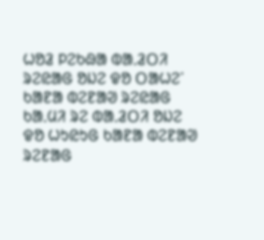ᱦᱚᱲ ᱞᱮᱠᱷᱟ ᱵᱟᱹᱲᱛᱤ ᱨᱮᱭᱟᱜ ᱚᱡᱮ ᱫᱚ ᱛᱟᱦᱮᱸ ᱠᱟᱱᱟ ᱵᱮᱱᱟᱣ ᱨᱮᱭᱟᱜ ᱠᱟᱹᱢᱤ ᱨᱮ ᱵᱟᱹᱲᱛᱤ ᱚᱡᱮ ᱫᱚ ᱦᱩᱭᱩᱜ ᱠᱟᱱᱟ ᱵᱮᱱᱟᱣ ᱨᱮᱱᱟᱜ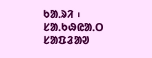ᱠᱟᱹᱨᱤ ᱾
ᱥᱟᱹᱠᱷᱭᱟᱹᱛ
ᱥᱟᱯᱲᱟᱣ